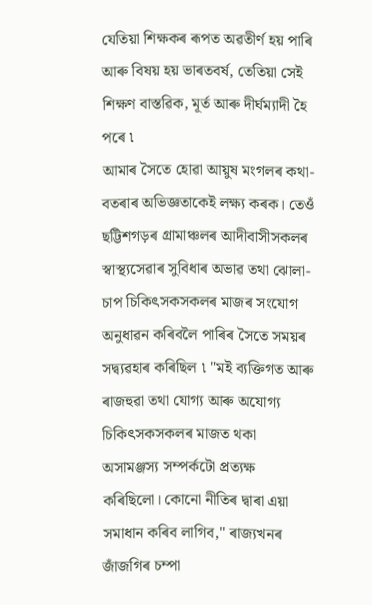যেতিয়া শিক্ষকৰ ৰূপত অৱতীৰ্ণ হয় পাৰি আৰু বিষয় হয় ভাৰতবৰ্ষ, তেতিয়া সেই শিক্ষণ বাস্তৱিক, মূৰ্ত আৰু দীৰ্ঘম্যাদী হৈ পৰে ৷
আমাৰ সৈতে হোৱা আয়ুষ মংগলৰ কথা-বতৰাৰ অভিজ্ঞতাকেই লক্ষ্য কৰক। তেওঁ ছট্টিশগড়ৰ গ্ৰামাঞ্চলৰ আদীবাসীসকলৰ স্বাস্থ্যসেৱাৰ সুবিধাৰ অভাৱ তথা ঝোলা-চাপ চিকিৎসকসকলৰ মাজৰ সংযোগ অনুধাৱন কৰিবলৈ পাৰিৰ সৈতে সময়ৰ সদ্ব্যৱহাৰ কৰিছিল ৷ "মই ব্যক্তিগত আৰু ৰাজহুৱা তথা যোগ্য আৰু অযোগ্য চিকিৎসকসকলৰ মাজত থকা অসামঞ্জস্য সম্পৰ্কটো প্ৰত্যক্ষ কৰিছিলো। কোনো নীতিৰ দ্বাৰা এয়া সমাধান কৰিব লাগিব," ৰাজ্যখনৰ জাঁজগিৰ চম্পা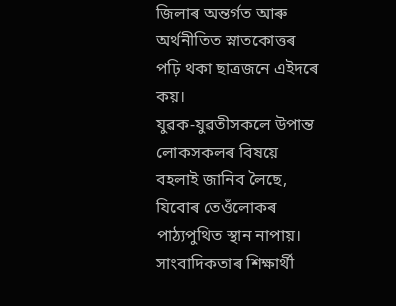জিলাৰ অন্তৰ্গত আৰু অৰ্থনীতিত স্নাতকোত্তৰ পঢ়ি থকা ছাত্ৰজনে এইদৰে কয়।
যুৱক-যুৱতীসকলে উপান্ত লোকসকলৰ বিষয়ে বহলাই জানিব লৈছে, যিবোৰ তেওঁলোকৰ পাঠ্যপুথিত স্থান নাপায়। সাংবাদিকতাৰ শিক্ষাৰ্থী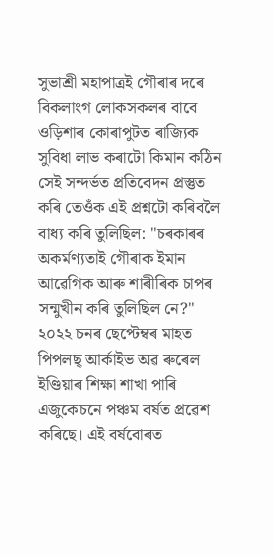সুভাশ্ৰী মহাপাত্ৰই গৌৰাৰ দৰে বিকলাংগ লোকসকলৰ বাবে ওড়িশাৰ কোৰাপুটত ৰাজ্যিক সুবিধা লাভ কৰাটো কিমান কঠিন সেই সন্দৰ্ভত প্ৰতিবেদন প্ৰস্তুত কৰি তেওঁক এই প্ৰশ্নটো কৰিবলৈ বাধ্য কৰি তুলিছিল: "চৰকাৰৰ অকৰ্মণ্যতাই গৌৰাক ইমান আৱেগিক আৰু শাৰীৰিক চাপৰ সন্মুখীন কৰি তুলিছিল নে?"
২০২২ চনৰ ছেপ্টেম্বৰ মাহত পিপলছ্ আৰ্কাইভ অৱ ৰুৰেল ইণ্ডিয়াৰ শিক্ষা শাখা পাৰি এজুকেচনে পঞ্চম বৰ্ষত প্ৰৱেশ কৰিছে। এই বৰ্ষবোৰত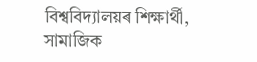বিশ্ববিদ্যালয়ৰ শিক্ষাৰ্থী, সামাজিক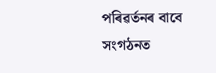পৰিৱৰ্তনৰ বাবে সংগঠনত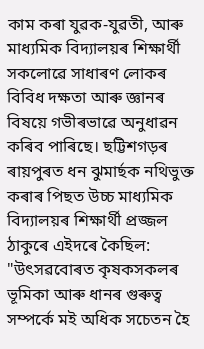কাম কৰা যুৱক-যুৱতী, আৰু মাধ্যমিক বিদ্যালয়ৰ শিক্ষাৰ্থী সকলোৱে সাধাৰণ লোকৰ বিবিধ দক্ষতা আৰু জ্ঞানৰ বিষয়ে গভীৰভাৱে অনুধাৱন কৰিব পাৰিছে। ছট্টিশগড়ৰ ৰায়পুৰত ধন ঝুমাৰ্ছক নথিভুক্ত কৰাৰ পিছত উচ্চ মাধ্যমিক বিদ্যালয়ৰ শিক্ষাৰ্থী প্ৰজ্জল ঠাকুৰে এইদৰে কৈছিল: "উৎসৱবোৰত কৃষকসকলৰ ভূমিকা আৰু ধানৰ গুৰুত্ব সম্পৰ্কে মই অধিক সচেতন হৈ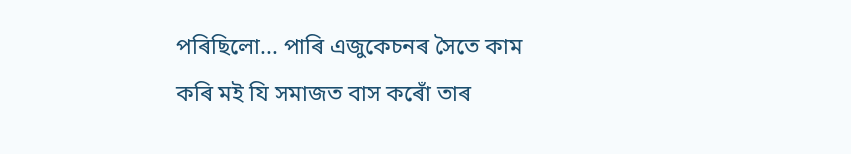পৰিছিলো... পাৰি এজুকেচনৰ সৈতে কাম কৰি মই যি সমাজত বাস কৰোঁ তাৰ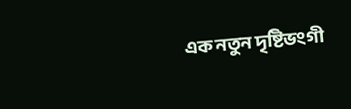এক নতুন দৃষ্টিভংগী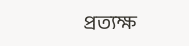প্ৰত্যক্ষ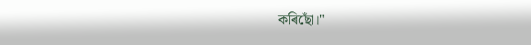কৰিছোঁ।"